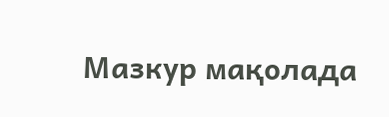Мазкур мақолада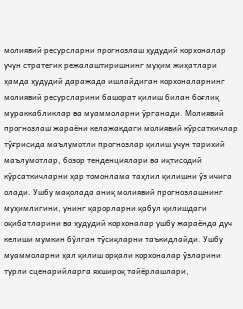молиявий ресурсларни прогнозлаш ҳудудий корхоналар учун стратегик режалаштиришнинг муҳим жиҳатлари ҳамда ҳудудий даражада ишлайдиган корхоналарнинг молиявий ресурсларини башорат қилиш билан боғлиқ мураккабликлар ва муаммоларни ўрганади. Молиявий прогнозлаш жараёни келажакдаги молиявий кўрсаткичлар тўғрисида маълумотли прогнозлар қилиш учун тарихий маълумотлар, бозор тенденциялари ва иқтисодий кўрсаткичларни ҳар томонлама таҳлил қилишни ўз ичига олади. Ушбу мақолада аниқ молиявий прогнозлашнинг муҳимлигини, унинг қарорларни қабул қилишдаги оқибатларини ва ҳудудий корхоналар ушбу жараёнда дуч келиши мумкин бўлган тўсиқларни таъкидлайди. Ушбу муаммоларни ҳал қилиш орқали корхоналар ўзларини турли сценарийларга яхшироқ тайёрлашлари,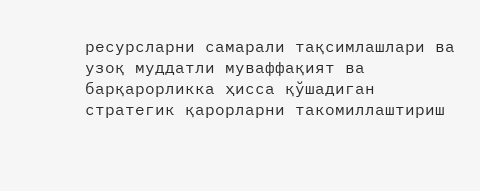ресурсларни самарали тақсимлашлари ва узоқ муддатли муваффақият ва барқарорликка ҳисса қўшадиган стратегик қарорларни такомиллаштириш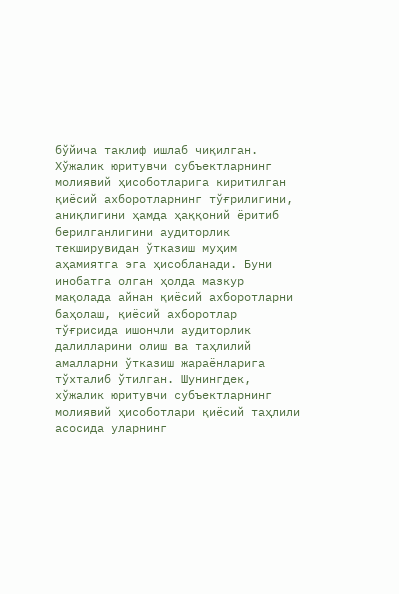бўйича таклиф ишлаб чиқилган.
Хўжалик юритувчи субъектларнинг молиявий ҳисоботларига киритилган қиёсий ахборотларнинг тўғрилигини, аниқлигини ҳамда ҳаққоний ёритиб берилганлигини аудиторлик текширувидан ўтказиш муҳим аҳамиятга эга ҳисобланади. Буни инобатга олган ҳолда мазкур мақолада айнан қиёсий ахборотларни баҳолаш, қиёсий ахборотлар тўғрисида ишончли аудиторлик далилларини олиш ва таҳлилий амалларни ўтказиш жараёнларига тўхталиб ўтилган. Шунингдек, хўжалик юритувчи субъектларнинг молиявий ҳисоботлари қиёсий таҳлили асосида уларнинг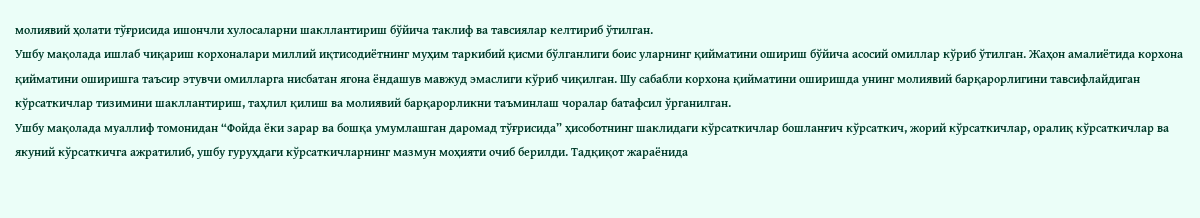молиявий ҳолати тўғрисида ишончли хулосаларни шакллантириш бўйича таклиф ва тавсиялар келтириб ўтилган.
Ушбу мақолада ишлаб чиқариш корхоналари миллий иқтисодиётнинг муҳим таркибий қисми бўлганлиги боис уларнинг қийматини ошириш бўйича асосий омиллар кўриб ўтилган. Жаҳон амалиётида корхона қийматини оширишга таъсир этувчи омилларга нисбатан ягона ёндашув мавжуд эмаслиги кўриб чиқилган. Шу сабабли корхона қийматини оширишда унинг молиявий барқарорлигини тавсифлайдиган кўрсаткичлар тизимини шакллантириш, таҳлил қилиш ва молиявий барқарорликни таъминлаш чоралар батафсил ўрганилган.
Ушбу мақолада муаллиф томонидан “Фойда ёки зарар ва бошқа умумлашган даромад тўғрисида” ҳисоботнинг шаклидаги кўрсаткичлар бошланғич кўрсаткич, жорий кўрсаткичлар, оралиқ кўрсаткичлар ва якуний кўрсаткичга ажратилиб, ушбу гуруҳдаги кўрсаткичларнинг мазмун моҳияти очиб берилди. Тадқиқот жараёнида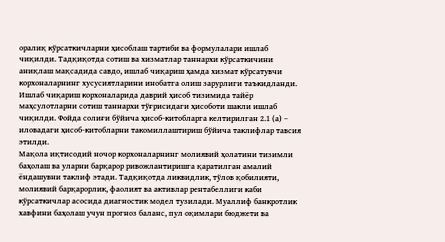оралиқ кўрсаткичларни ҳисоблаш тартиби ва формулалари ишлаб чиқилди. Тадқиқотда сотиш ва хизматлар таннархи кўрсаткичини аниқлаш мақсадида савдо, ишлаб чиқариш ҳамда хизмат кўрсатувчи корхоналарнинг хусусиятларини инобатга олиш зарурлиги таъкидланди. Ишлаб чиқариш корхоналарида даврий ҳисоб тизимида тайёр маҳсулотларни сотиш таннархи тўғрисидаги ҳисоботи шакли ишлаб чиқилди. Фойда солиғи бўйича ҳисоб-китобларга келтирилган 2.1 (а) – иловадаги ҳисоб-китобларни такомиллаштириш бўйича таклифлар тавсия этилди.
Мақола иқтисодий ночор корхоналарнинг молиявий ҳолатини тизимли баҳолаш ва уларни барқарор ривожлантиришга қаратилган амалий ёндашувни таклиф этади. Тадқиқотда ликвидлик, тўлов қобилияти, молиявий барқарорлик, фаолият ва активлар рентабеллиги каби кўрсаткичлар асосида диагностик модел тузилади. Муаллиф банкротлик хавфини баҳолаш учун прогноз баланс, пул оқимлари бюджети ва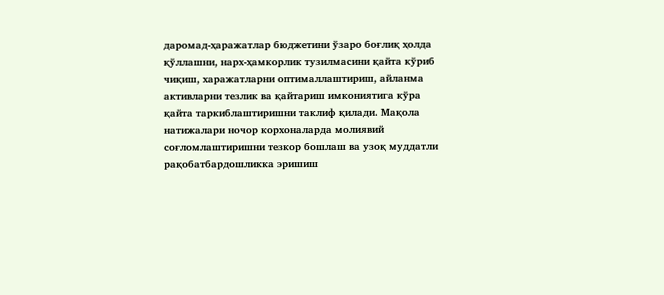даромад-ҳаражатлар бюджетини ўзаро боғлиқ ҳолда қўллашни, нарх-ҳамкорлик тузилмасини қайта кўриб чиқиш, харажатларни оптималлаштириш, айланма активларни тезлик ва қайтариш имкониятига кўра қайта таркиблаштиришни таклиф қилади. Мақола натижалари ночор корхоналарда молиявий соғломлаштиришни тезкор бошлаш ва узоқ муддатли рақобатбардошликка эришиш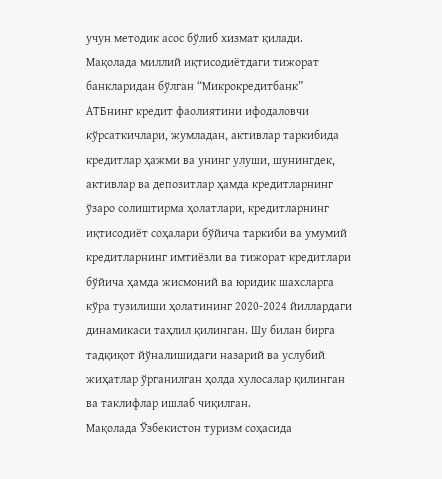учун методик асос бўлиб хизмат қилади.
Мақолада миллий иқтисодиётдаги тижорат банкларидан бўлган “Микрокредитбанк” АТБнинг кредит фаолиятини ифодаловчи кўрсаткичлари, жумладан, активлар таркибида кредитлар ҳажми ва унинг улуши, шунингдек, активлар ва депозитлар ҳамда кредитларнинг ўзаро солиштирма ҳолатлари, кредитларнинг иқтисодиёт соҳалари бўйича таркиби ва умумий кредитларнинг имтиёзли ва тижорат кредитлари бўйича ҳамда жисмоний ва юридик шахсларга кўра тузилиши ҳолатининг 2020-2024 йиллардаги динамикаси таҳлил қилинган. Шу билан бирга тадқиқот йўналишидаги назарий ва услубий жиҳатлар ўрганилган ҳолда хулосалар қилинган ва таклифлар ишлаб чиқилган.
Мақолада Ўзбекистон туризм соҳасида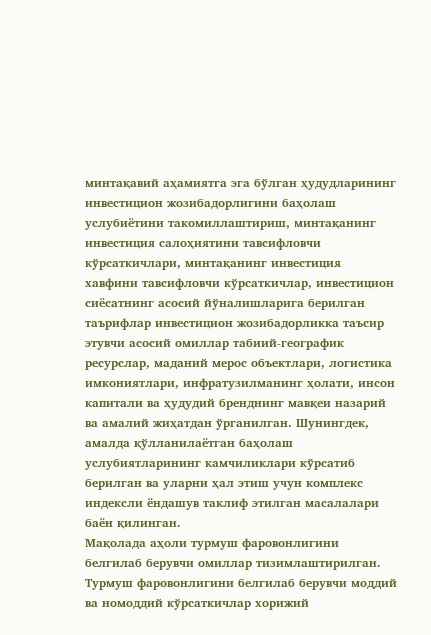минтақавий аҳамиятга эга бўлган ҳудудларининг инвестицион жозибадорлигини баҳолаш услубиётини такомиллаштириш, минтақанинг инвестиция салоҳиятини тавсифловчи кўрсаткичлари, минтақанинг инвестиция хавфини тавсифловчи кўрсаткичлар, инвестицион сиёсатнинг асосий йўналишларига берилган таърифлар инвестицион жозибадорликка таъсир этувчи асосий омиллар табиий-географик ресурслар, маданий мерос объектлари, логистика имкониятлари, инфратузилманинг ҳолати, инсон капитали ва ҳудудий бренднинг мавқеи назарий ва амалий жиҳатдан ўрганилган. Шунингдек, амалда қўлланилаётган баҳолаш услубиятларининг камчиликлари кўрсатиб берилган ва уларни ҳал этиш учун комплекс индексли ёндашув таклиф этилган масалалари баён қилинган.
Мақолада аҳоли турмуш фаровонлигини белгилаб берувчи омиллар тизимлаштирилган. Турмуш фаровонлигини белгилаб берувчи моддий ва номоддий кўрсаткичлар хорижий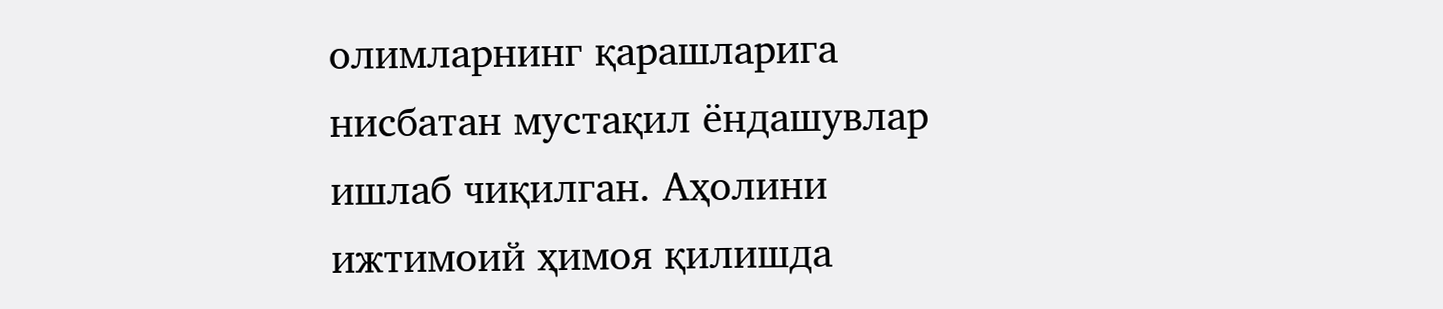олимларнинг қарашларига нисбатан мустақил ёндашувлар ишлаб чиқилган. Аҳолини ижтимоий ҳимоя қилишда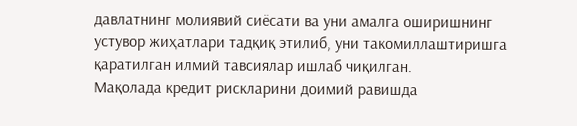давлатнинг молиявий сиёсати ва уни амалга оширишнинг устувор жиҳатлари тадқиқ этилиб, уни такомиллаштиришга қаратилган илмий тавсиялар ишлаб чиқилган.
Мақолада кредит рискларини доимий равишда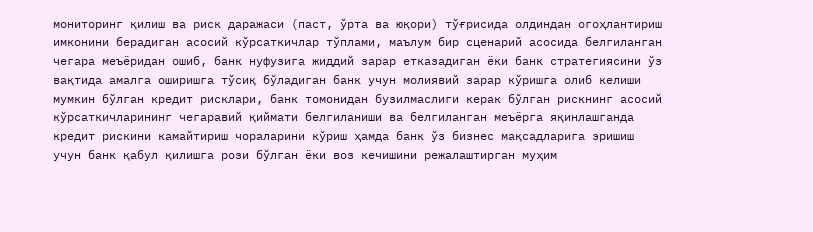мониторинг қилиш ва риск даражаси (паст, ўрта ва юқори) тўғрисида олдиндан огоҳлантириш имконини берадиган асосий кўрсаткичлар тўплами, маълум бир сценарий асосида белгиланган чегара меъёридан ошиб, банк нуфузига жиддий зарар етказадиган ёки банк стратегиясини ўз вақтида амалга оширишга тўсиқ бўладиган банк учун молиявий зарар кўришга олиб келиши мумкин бўлган кредит рисклари, банк томонидан бузилмаслиги керак бўлган рискнинг асосий кўрсаткичларининг чегаравий қиймати белгиланиши ва белгиланган меъёрга яқинлашганда кредит рискини камайтириш чораларини кўриш ҳамда банк ўз бизнес мақсадларига эришиш учун банк қабул қилишга рози бўлган ёки воз кечишини режалаштирган муҳим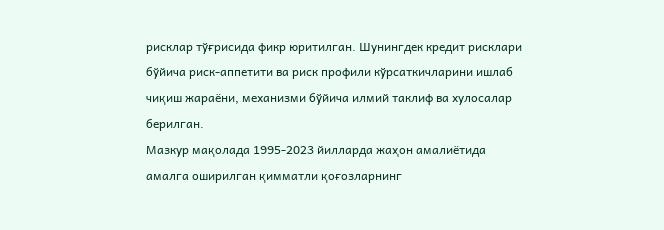рисклар тўғрисида фикр юритилган. Шунингдек кредит рисклари бўйича риск-аппетити ва риск профили кўрсаткичларини ишлаб чиқиш жараёни, механизми бўйича илмий таклиф ва хулосалар берилган.
Мазкур мақолада 1995-2023 йилларда жаҳон амалиётида амалга оширилган қимматли қоғозларнинг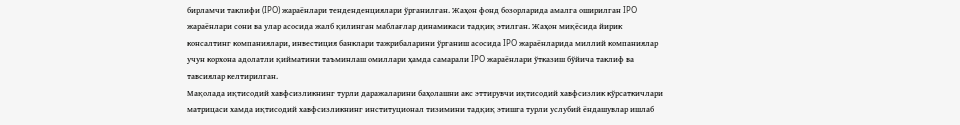бирламчи таклифи (IPO) жараёнлари тенденденциялари ўрганилган. Жаҳон фонд бозорларида амалга оширилган IPO жараёнлари сони ва улар асосида жалб қилинган маблағлар динамикаси тадқиқ этилган. Жаҳон миқёсида йирик консалтинг компаниялари, инвестиция банклари тажрибаларини ўрганиш асосида IPO жараёнларида миллий компаниялар учун корхона адолатли қийматини таъминлаш омиллари ҳамда самарали IPO жараёнлари ўтказиш бўйича таклиф ва тавсиялар келтирилган.
Мақолада иқтисодий хавфсизликнинг турли даражаларини баҳолашни акс эттирувчи иқтисодий хавфсизлик кўрсаткичлари матрицаси хамда иқтисодий хавфсизликнинг институционал тизимини тадқиқ этишга турли услубий ёндашувлар ишлаб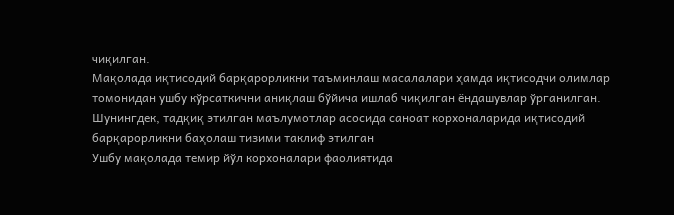чиқилган.
Мақолада иқтисодий барқарорликни таъминлаш масалалари ҳамда иқтисодчи олимлар томонидан ушбу кўрсаткични аниқлаш бўйича ишлаб чиқилган ёндашувлар ўрганилган. Шунингдек, тадқиқ этилган маълумотлар асосида саноат корхоналарида иқтисодий барқарорликни баҳолаш тизими таклиф этилган
Ушбу мақолада темир йўл корхоналари фаолиятида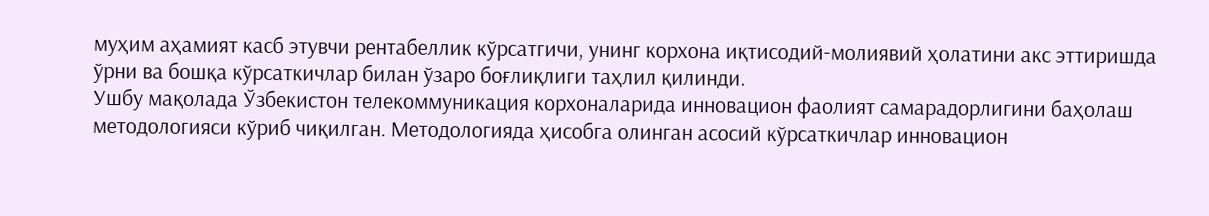муҳим аҳамият касб этувчи рентабеллик кўрсатгичи, унинг корхона иқтисодий-молиявий ҳолатини акс эттиришда ўрни ва бошқа кўрсаткичлар билан ўзаро боғлиқлиги таҳлил қилинди.
Ушбу мақолада Ўзбекистон телекоммуникация корхоналарида инновацион фаолият самарадорлигини баҳолаш методологияси кўриб чиқилган. Методологияда ҳисобга олинган асосий кўрсаткичлар инновацион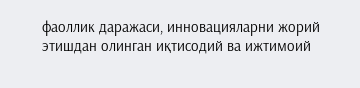фаоллик даражаси, инновацияларни жорий этишдан олинган иқтисодий ва ижтимоий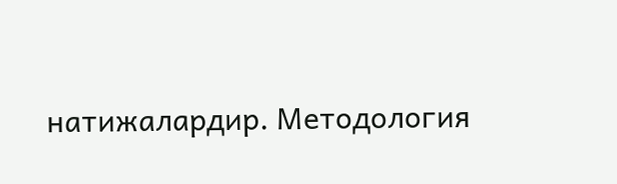натижалардир. Методология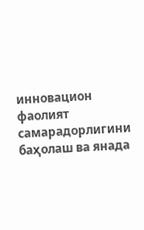инновацион фаолият самарадорлигини баҳолаш ва янада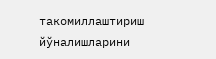такомиллаштириш йўналишларини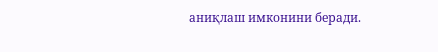аниқлаш имконини беради.